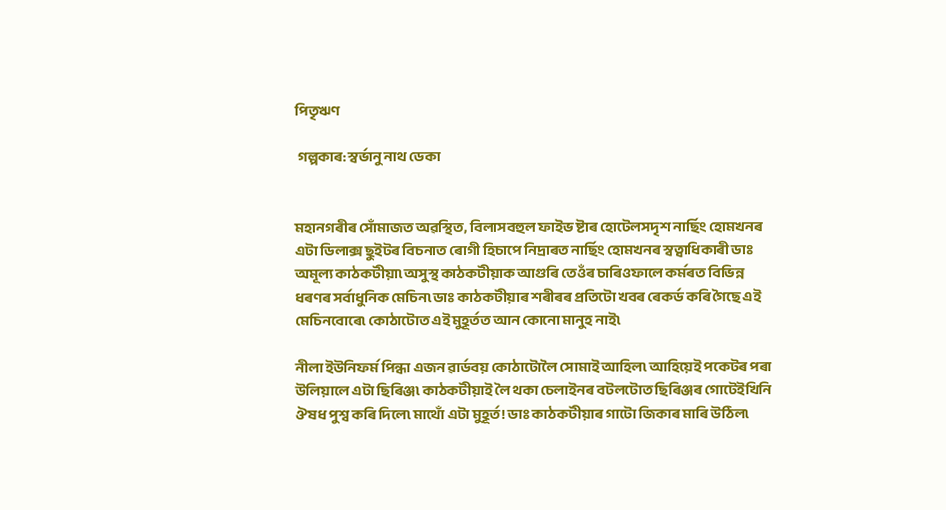পিতৃঋণ

 গল্পকাৰ: স্বৰ্ভানু নাথ ডেকা


মহানগৰীৰ সোঁমাজত অৱস্থিত, বিলাসবহুল ফাইভ ষ্টাৰ হোটেলসদৃশ নাৰ্ছিং হোমখনৰ এটা ডিলাক্স ছুইটৰ বিচনাত ৰোগী হিচাপে নিদ্ৰাৰত নাৰ্ছিং হোমখনৰ স্বত্বাধিকাৰী ডাঃ অমূল্য কাঠকটীয়া৷ অসুস্থ কাঠকটীয়াক আগুৰি তেওঁৰ চাৰিওফালে কৰ্মৰত বিভিন্ন ধৰণৰ সৰ্বাধুনিক মেচিন৷ ডাঃ কাঠকটীয়াৰ শৰীৰৰ প্ৰতিটো খবৰ ৰেকৰ্ড কৰি গৈছে এই মেচিনবোৰে৷ কোঠাটোত এই মুহূৰ্তত আন কোনো মানুহ নাই৷

নীলা ইউনিফৰ্ম পিন্ধা এজন ৱাৰ্ডবয় কোঠাটোলৈ সোমাই আহিল৷ আহিয়েই পকেটৰ পৰা উলিয়ালে এটা ছিৰিঞ্জ৷ কাঠকটীয়াই লৈ থকা চেলাইনৰ বটলটোত ছিৰিঞ্জৰ গোটেইখিনি ঔষধ পুশ্ব কৰি দিলে৷ মাথোঁ এটা মুহূৰ্ত! ডাঃ কাঠকটীয়াৰ গাটো জিকাৰ মাৰি উঠিল৷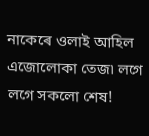নাকেৰে ওলাই আহিল এজোলোকা তেজ৷ লগে লগে সকলো শেষ!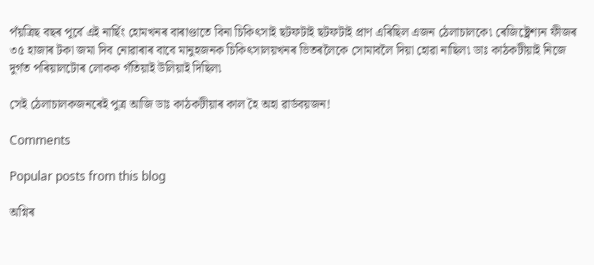পঁয়ত্ৰিছ বছৰ পূৰ্বে এই নাৰ্ছিং হোমখনৰ বাৰাণ্ডাতে বিনা চিকিৎসাই ছটফটাই ছটফটাই প্ৰাণ এৰিছিল এজন ঠেলাচালকে৷ ৰেজিষ্ট্ৰেশ্যন ফীজৰ ৩৫ হাজাৰ টকা জমা দিব নোৱাৰাৰ বাবে মানুহজনক চিকিৎসালয়খনৰ ভিতৰলৈকে সোমাবলৈ দিয়া হোৱা নাছিল৷ ডাঃ কাঠকটীয়াই নিজে দুৰ্গত পৰিয়ালটোৰ লোকক গঁতিয়াই উলিয়াই দিছিল৷

সেই ঠেলাচালকজনৰেই পুত্ৰ আজি ডাঃ কাঠকটীয়াৰ কাল হৈ অহা ৱাৰ্ডবয়জন!

Comments

Popular posts from this blog

অগ্নিৰ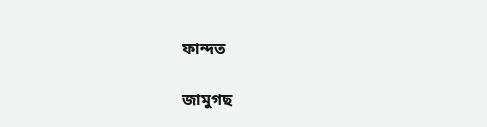ফান্দত

জামুগছ